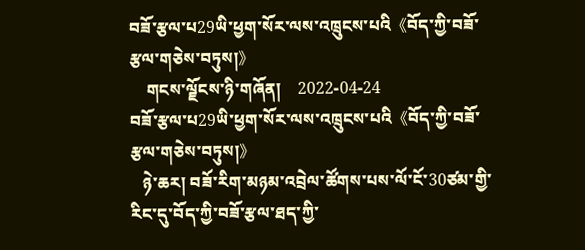བཟོ་རྩལ་པ29ཡི་ཕྱག་སོར་ལས་འཁྲུངས་པའི《བོད་ཀྱི་བཟོ་རྩལ་གཅེས་བཏུས།》
    གངས་ལྗོངས་ཉི་གཞོན།    2022-04-24
བཟོ་རྩལ་པ29ཡི་ཕྱག་སོར་ལས་འཁྲུངས་པའི《བོད་ཀྱི་བཟོ་རྩལ་གཅེས་བཏུས།》
   ཉེ་ཆར། བཟོ་རིག་མཉམ་འབྲེལ་ཚོགས་པས་ལོ་ངོ་30ཙམ་གྱི་རིང་དུ་བོད་ཀྱི་བཟོ་རྩལ་ཐད་ཀྱི་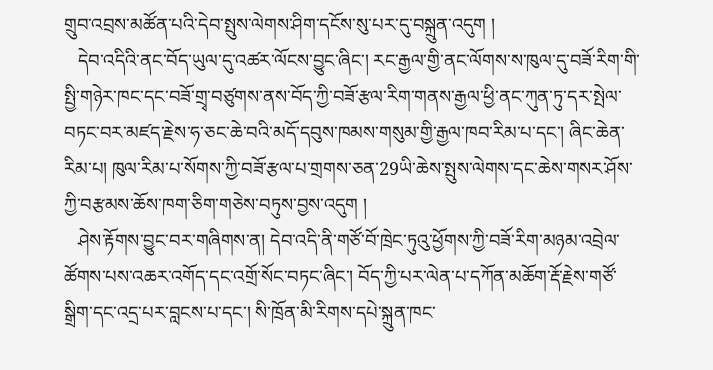གྲུབ་འབྲས་མཚོན་པའི་དེབ་སྤུས་ལེགས་ཤིག་དངོས་སུ་པར་དུ་བསྐྲུན་འདུག །
   དེབ་འདིའི་ནང་བོད་ཡུལ་དུ་འཚར་ལོངས་བྱུང་ཞིང་། རང་རྒྱལ་གྱི་ནང་ལོགས་ས་ཁུལ་དུ་བཟོ་རིག་གི་སྤྱི་གཉེར་ཁང་དང་བཟོ་གྲྭ་བཙུགས་ནས་བོད་ཀྱི་བཟོ་རྩལ་རིག་གནས་རྒྱལ་ཕྱི་ནང་ཀུན་ཏུ་དར་སྤེལ་བཏང་བར་མཛད་རྗེས་ཧ་ཅང་ཆེ་བའི་མདོ་དབུས་ཁམས་གསུམ་གྱི་རྒྱལ་ཁབ་རིམ་པ་དང་། ཞིང་ཆེན་རིམ་པ། ཁུལ་རིམ་པ་སོགས་ཀྱི་བཟོ་རྩལ་པ་གྲགས་ཅན་29ཡི་ཆེས་སྤུས་ལེགས་དང་ཆེས་གསར་ཤོས་ཀྱི་བརྩམས་ཆོས་ཁག་ཅིག་གཅེས་བཏུས་བྱས་འདུག །
   ཤེས་རྟོགས་བྱུང་བར་གཞིགས་ན། དེབ་འདི་ནི་གཙོ་བོ་ཁྲེང་ཏུའུ་ཕྱོགས་ཀྱི་བཟོ་རིག་མཉམ་འབྲེལ་ཚོགས་པས་འཆར་འགོད་དང་འགྲོ་སོང་བཏང་ཞིང་། བོད་ཀྱི་པར་ལེན་པ་དཀོན་མཆོག་རྡོ་རྗེས་གཙོ་སྒྲིག་དང་འདྲ་པར་བླངས་པ་དང་། སི་ཁྲོན་མི་རིགས་དཔེ་སྐྲུན་ཁང་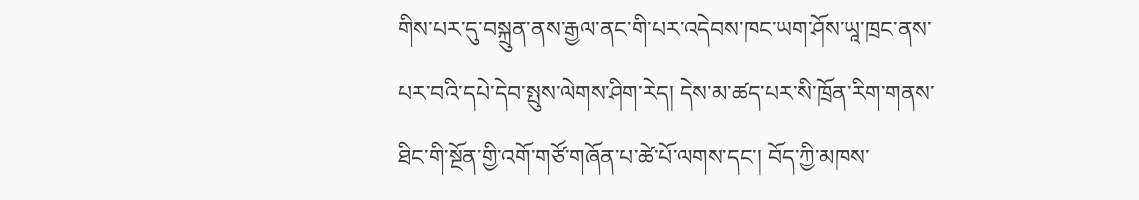གིས་པར་དུ་བསྐྲུན་ནས་རྒྱལ་ནང་གི་པར་འདེབས་ཁང་ཡག་ཤོས་ཡཱ་ཁྲང་ནས་པར་བའི་དཔེ་དེབ་སྤུས་ལེགས་ཤིག་རེད། དེས་མ་ཚད་པར་སི་ཁྲོན་རིག་གནས་ཐིང་གི་སྔོན་གྱི་འགོ་གཙོ་གཞོན་པ་ཚེ་པོ་ལགས་དང་། བོད་ཀྱི་མཁས་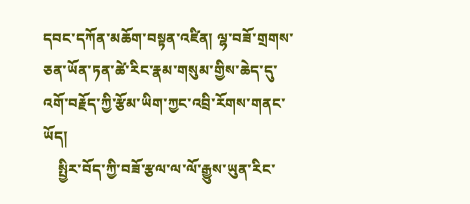དབང་དཀོན་མཆོག་བསྟན་འཛིན། ལྷ་བཟོ་གྲགས་ཅན་ཡོན་ཏན་ཚེ་རིང་རྣམ་གསུམ་གྱིས་ཆེད་དུ་འགོ་བརྗོད་ཀྱི་རྩོམ་ཡིག་ཀྱང་འབྲི་རོགས་གནང་ཡོད།
    སྤྱིར་བོད་ཀྱི་བཟོ་རྩལ་ལ་ལོ་རྒྱུས་ཡུན་རིང་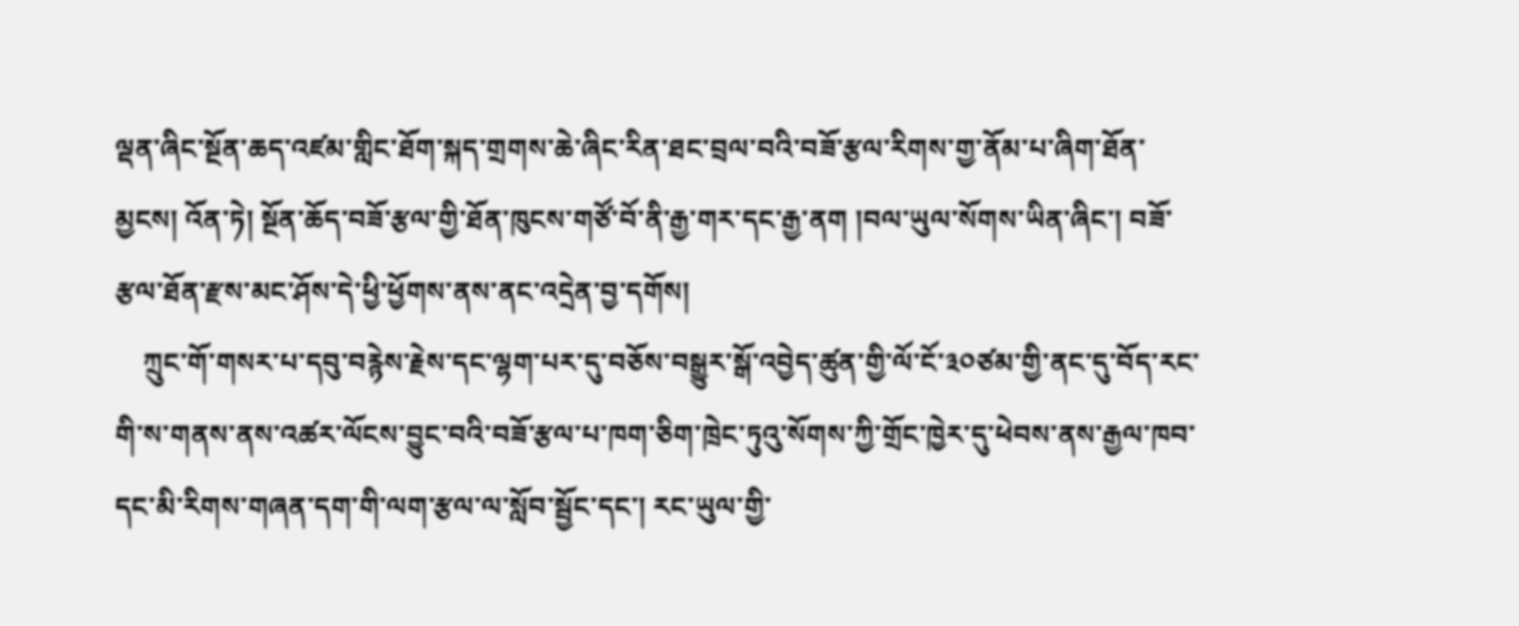ལྡན་ཞིང་སྔོན་ཆད་འཛམ་གླིང་ཐོག་སྐད་གྲགས་ཆེ་ཞིང་རིན་ཐང་བྲལ་བའི་བཟོ་རྩལ་རིགས་གྱ་ནོམ་པ་ཞིག་ཐོན་མྱངས། འོན་ཏེ། སྔོན་ཆོད་བཟོ་རྩལ་གྱི་ཐོན་ཁུངས་གཙོ་བོ་ནི་རྒྱ་གར་དང་རྒྱ་ནག །བལ་ཡུལ་སོགས་ཡིན་ཞིང་། བཟོ་རྩལ་ཐོན་རྫས་མང་ཤོས་དེ་ཕྱི་ཕྱོགས་ནས་ནང་འདྲེན་བྱ་དགོས།
    ཀྲུང་གོ་གསར་པ་དབུ་བརྙེས་རྗེས་དང་ལྷག་པར་དུ་བཅོས་བསྒྱུར་སྒོ་འབྱེད་ཚུན་གྱི་ལོ་ངོ་༣༠ཙམ་གྱི་ནང་དུ་བོད་རང་གི་ས་གནས་ནས་འཚར་ལོངས་བྱུང་བའི་བཟོ་རྩལ་པ་ཁག་ཅིག་ཁྲེང་ཏུའུ་སོགས་ཀྱི་གྲོང་ཁྱེར་དུ་ཕེབས་ནས་རྒྱལ་ཁབ་དང་མི་རིགས་གཞན་དག་གི་ལག་རྩལ་ལ་སློབ་སྦྱོང་དང་། རང་ཡུལ་གྱི་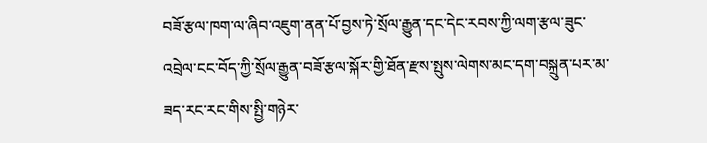བཟོ་རྩལ་ཁག་ལ་ཞིབ་འཇུག་ནན་པོ་བྱས་ཏེ་སྲོལ་རྒྱུན་དང་དེང་རབས་ཀྱི་ལག་རྩལ་ཟུང་འབྲེལ་ངང་བོད་ཀྱི་སྲོལ་རྒྱུན་བཟོ་རྩལ་སྐོར་གྱི་ཐོན་རྫས་སྤུས་ལེགས་མང་དག་བསྐྲུན་པར་མ་ཟད་རང་རང་གིས་སྤྱི་གཉེར་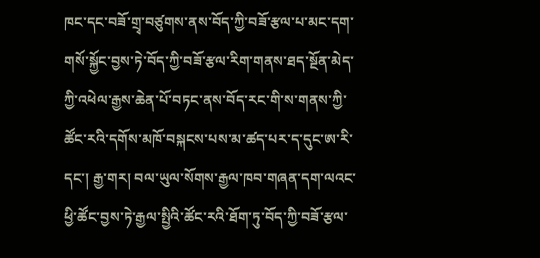ཁང་དང་བཟོ་གྲྭ་བཙུགས་ནས་བོད་ཀྱི་བཟོ་རྩལ་པ་མང་དག་གསོ་སྐྱོང་བྱས་ཏེ་བོད་ཀྱི་བཟོ་རྩལ་རིག་གནས་ཐད་སྔོན་མེད་ཀྱི་འཕེལ་རྒྱས་ཆེན་པོ་བཏང་ནས་བོད་རང་གི་ས་གནས་ཀྱི་ཚོང་རའི་དགོས་མཁོ་བསྐངས་པས་མ་ཚད་པར་ད་དུང་ཨ་རི་དང་། རྒྱ་གར། བལ་ཡུལ་སོགས་རྒྱལ་ཁབ་གཞན་དག་ལའང་ཕྱི་ཚོང་བྱས་ཏེ་རྒྱལ་སྤྱིའི་ཚོང་རའི་ཐོག་ཏུ་བོད་ཀྱི་བཟོ་རྩལ་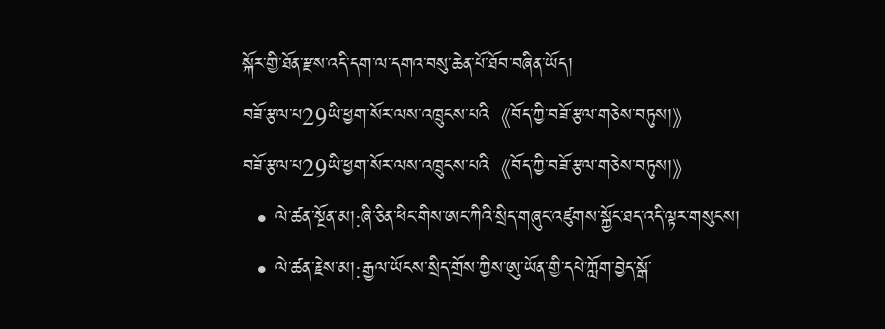སྐོར་གྱི་ཐོན་རྫས་འདི་དག་ལ་དགའ་བསུ་ཆེན་པོ་ཐོབ་བཞིན་ཡོད།
བཟོ་རྩལ་པ29ཡི་ཕྱག་སོར་ལས་འཁྲུངས་པའི《བོད་ཀྱི་བཟོ་རྩལ་གཅེས་བཏུས།》
བཟོ་རྩལ་པ29ཡི་ཕྱག་སོར་ལས་འཁྲུངས་པའི《བོད་ཀྱི་བཟོ་རྩལ་གཅེས་བཏུས།》
  • ལེ་ཚན་སྔོན་མ།:ཞི་ཅིན་ཕིང་གིས་ཨང་ཀིའི་སྲིད་གཞུང་འཛུགས་སྐྱོང་ཐད་འདི་ལྟར་གསུངས།
  • ལེ་ཚན་རྗེས་མ།:རྒྱལ་ཡོངས་སྲིད་གྲོས་ཀྱིས་ཨུ་ཡོན་གྱི་དཔེ་ཀློག་བྱེད་སྒོ་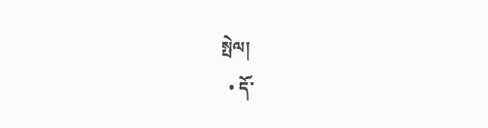སྤེལ།
  • དོ་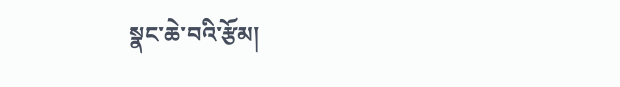སྣང་ཆེ་བའི་རྩོམ།